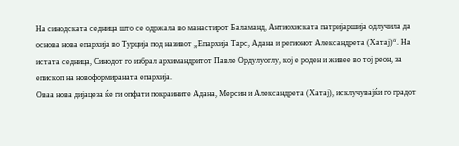На синодската седница што се одржала во манастирот Баламанд, Антиохиската патријаршија одлучила да основа нова епархија во Турција под називот „Епархија Тарс, Адана и регионот Александрета (Хатај)“. На истата седница, Синодот го избрал архимандритот Павле Ордулуоглу, кој е роден и живее во тој реон, за епископ на новоформираната епархија.
Оваа нова дијацеза ќе ги опфати покраините Адана, Мерсин и Александрета (Хатај), исклучувајќи го градот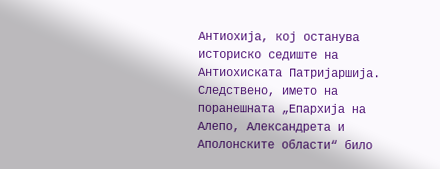Антиохија, кој останува историско седиште на Антиохиската Патријаршија. Следствено, името на поранешната „Епархија на Алепо, Александрета и Аполонските области“ било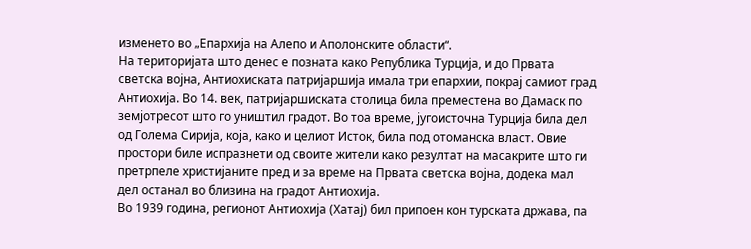изменето во „Епархија на Алепо и Аполонските области“.
На територијата што денес е позната како Република Турција, и до Првата светска војна, Антиохиската патријаршија имала три епархии, покрај самиот град Антиохија. Во 14. век, патријаршиската столица била преместена во Дамаск по земјотресот што го уништил градот. Во тоа време, југоисточна Турција била дел од Голема Сирија, која, како и целиот Исток, била под отоманска власт. Овие простори биле испразнети од своите жители како резултат на масакрите што ги претрпеле христијаните пред и за време на Првата светска војна, додека мал дел останал во близина на градот Антиохија.
Во 1939 година, регионот Антиохија (Хатај) бил припоен кон турската држава, па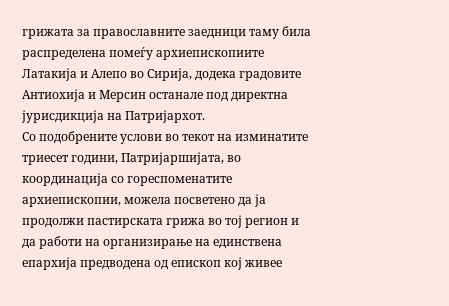грижата за православните заедници таму била распределена помеѓу архиепископиите Латакија и Алепо во Сирија, додека градовите Антиохија и Мерсин останале под директна јурисдикција на Патријархот.
Со подобрените услови во текот на изминатите триесет години, Патријаршијата, во координација со гореспоменатите архиепископии, можела посветено да ја продолжи пастирската грижа во тој регион и да работи на организирање на единствена епархија предводена од епископ кој живее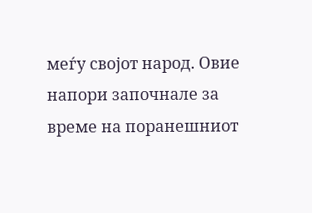меѓу својот народ. Овие напори започнале за време на поранешниот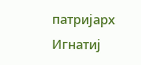патријарх Игнатиј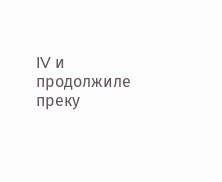IV и продолжиле преку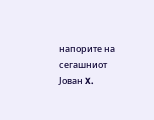напорите на сегашниот Јован X.